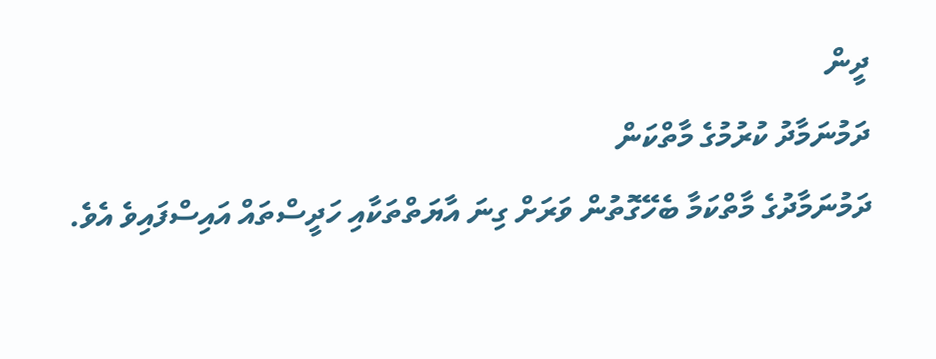ދީން
ދަމުނަމާދު ކުރުމުގެ މާތްކަން
ދަމުނަމާދުގެ މާތްކަމާ ބެހޭގޮތުން ވަރަށް ގިނަ އާޔަތްތަކާއި ހަދީސްތައް އައިސްފައިވެ އެވެ.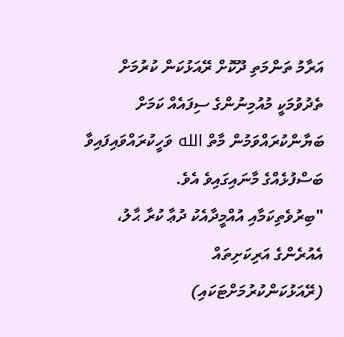އަރާމު ތަންމަތި ދޫކޮށް ރޭއަޅުކަން ކުރުމަށް ތެދުވުމަކީ މުއުމިނުންގެ ސިފައެއް ކަމަށް ބަޔާންކުރައްވަމުން މާތް الله ވަހީކުރައްވައިފައިވާ ބަސްފުޅެއްގެ މާނައިގައިވެ އެވެ.
"ބިރުވެތިކަމާއި އުއްމީދާއެކު ދުޢާ ކުރާ ޙާލު، އެއުރެންގެ އަރިކަށިތައް (ރޭއަޅުކަންކުރުމަށްޓަކައި)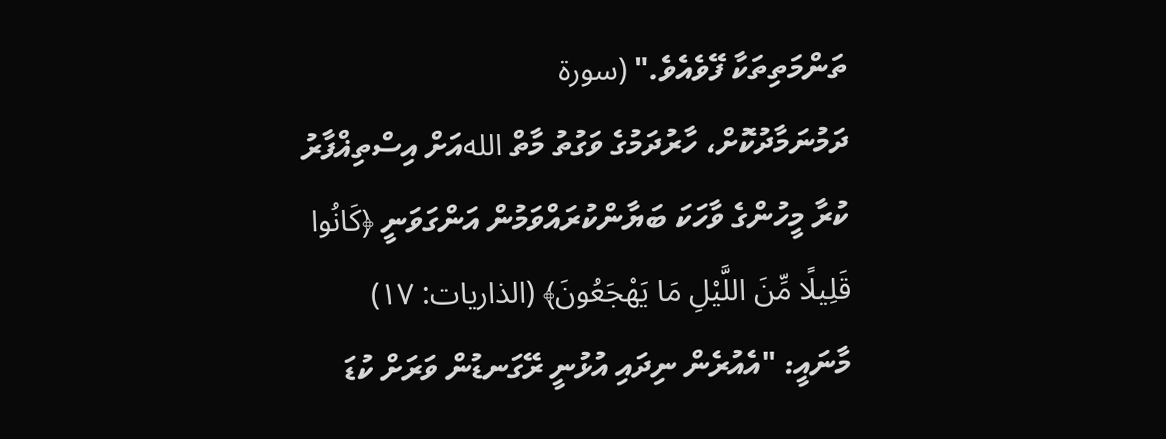ތަންމަތިތަކާ ފޭވެއެވެ." (سورة
ދަމުނަމާދުކޮށް، ހާރުދަމުގެ ވަގުތު މާތް اللهއަށް އިސްތިޣްފާރު ކުރާ މީހުންގެ ވާހަކަ ބަޔާންކުރައްވަމުން އަންގަވަނީ ﴿كَانُوا قَلِيلًا مِّنَ اللَّيْلِ مَا يَهْجَعُونَ﴾ (الذاريات: ١٧)
މާނައީ: "އެއުރެން ނިދައި އުޅުނީ ރޭގަނޑުން ވަރަށް ކުޑަ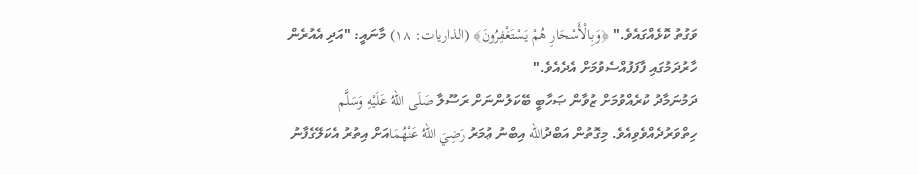ވަގުތު ކޮޅެއްގައެވެ." ﴿وَبِالْأَسْحَارِ هُمْ يَسْتَغْفِرُونَ﴾ (الذاريات: ١٨) މާނައީ: "އަދި އެއުރެން ހާރުދަމުގައި ފާފަފުއްސެވުމަށް އެދެއެވެ."
ދަމުނަމާދު ކުރެއްވުމަށް ޒުވާން ޞަހާބީ ބޭކަލުންނަށް ރަސޫލާ صَلَى اللهُ عَلَيْهِ وَسَلَّم ހިތްވަރުދެއްވެވިއެވެ. މިގޮތުން އަބްދުالله އިބްނު ޢުމަރު رَضِيَ اللهُ عَنْهُمَاއަށް އިތުރު އެކަލޭގެފާނު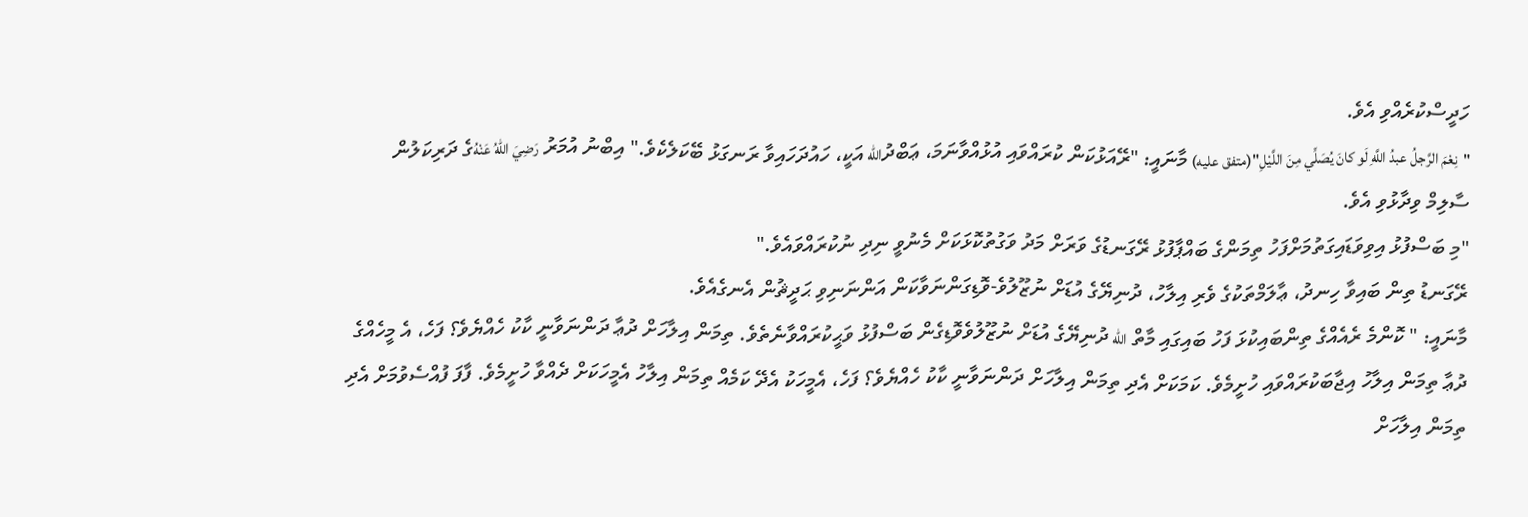ހަދީސްކުރެއްވި އެވެ.
"نِعْمَ الرَّجلُ عبدُ اللَّهِ لَو كانَ يُصَلِّي مِنَ اللَّيْلِ"(متفق عليه) މާނައީ: "ރޭއަޅުކަން ކުރައްވައި އުޅުއްވާނަމަ، ޢަބްދުالله އަކީ، ހައުދަހައިވާ ރަނގަޅު ބޭކަލެކެވެ." އިބްނު އުމަރު رَضِيَ اللهُ عَنْهُގެ ދަރިކަލުން ސާލިމް ވިދާޅުވި އެވެ.
"މި ބަސްފުޅު އިވިވަޑައިގަތުމަށްފަހު ތިމަންގެ ބައްޕާފުޅު ރޭގަނޑުގެ ވަރަށް މަދު ވަގުތުކޮޅަކަށް މެނުވީ ނިދި ނުކުރައްވައެވެ."
ރޭގަނޑު ތިން ބައިވާ ހިނދު، ޢާލަމްތަކުގެ ވެރި އިލާހު، ދުނިޔޭގެ އުޑަށް ނުޒޫލުވެ-ވޮޑިގަންނަވާކަން އަންނަނިވި ޙަދީޘުން އެނގެއެވެ.
މާނައީ: " ކޮންމެ ރެއެއްގެ ތިންބައިކުޅަ ފަހު ބައިގައި މާތް الله ދުނިޔޭގެ އުޑަށް ނުޒޫލުވެވޮޑިގެން ބަސްފުޅު ވަޙީކުރައްވާނެތެވެ. ތިމަން އިލާހަށް ދުޢާ ދަންނަވާނީ ކާކު ހެއްޔެވެ؟ ފަހެ، އެ މީހެއްގެ ދުޢާ ތިމަން އިލާހު އިޖާބަކުރައްވައި ހުށީމެވެ. ކަމަކަށް އެދި ތިމަން އިލާހަށް ދަންނަވާނީ ކާކު ހެއްޔެވެ؟ ފަހެ، އެމީހަކު އެދޭ ކަމެއް ތިމަން އިލާހު އެމީހަކަށް ދެއްވާ ހުށީމެވެ. ފާފަ ފުއްސެވުމަށް އެދި ތިމަން އިލާހަށް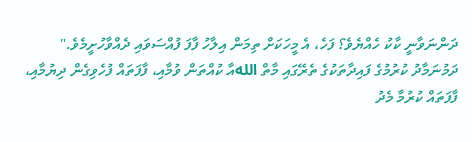ދަންނަވާނީ ކާކު ހެއްޔެވެ؟ ފަހެ، އެ މީހަކަށް ތިމަން އިލާހު ފާފަ ފުއްސަވައި ދެއްވާހުށީމެވެ."
ދަމުނަމާދު ކުރުމުގެ ފައިދާތަކުގެ ތެރޭގައި މާތް اللهއާ ކުއްތަން ވުމާއި، ފާފަތައް ފުހެވިގެން ދިޔުމާއި، ފާފަތައް ކުރުމާ މެދު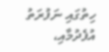ހިތުގައި ނަފުރަތު އުފެދުމާއި،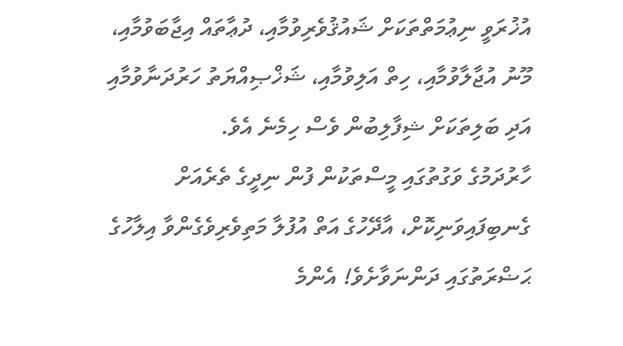އުޚުރަވީ ނިޢުމަތްތަކަށް ޝައުޤުވެރިވުމާއި، ދުޢާތައް އިޖާބަވުމާއި، މޫނު އުޖާލާވުމާއި، ހިތް އަލިވުމާއި، ޝަޚްޞިއްޔަތު ހަރުދަނާވުމާއި އަދި ބަލިތަކަށް ޝިފާލިބުން ވެސް ހިމެނެ އެވެ.
ހާރުދަމުގެ ވަގުތުގައި މީސްތަކުން ފުން ނިދީގެ ތެރެއަށް ގެނބިފައިވަނިކޮށް، އާދޭހުގެ އަތް އުފުލާ މަތިވެރިވެގެންވާ އިލާހުގެ ޙަޟްރަތުގައި ދަންނަވާށެވެ! އެންމެ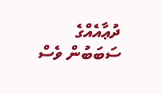ދުޢާއެއްގެ ސަބަބުން ވެސް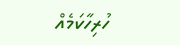ހުރިހާކަމެއް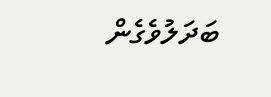ބަދަލުވެގެން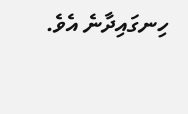ހިނގައިދާނެ އެވެ.